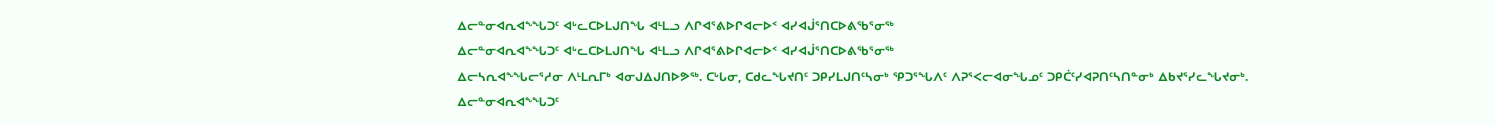ᐃᓕᓐᓂᐊᕆᐊᖕᖓᑐᑦ ᐊᒡᓚᑕᐅᒪᒍᑎᖓ ᐊᒻᒪᓗ ᐱᒋᐊᕐᕕᐅᒋᐊᓕᐅᑉ ᐊᓯᐊᒎᕐᑎᑕᐅᕕᖃᕐᓂᖅ
ᐃᓕᓐᓂᐊᕆᐊᖕᖓᑐᑦ ᐊᒡᓚᑕᐅᒪᒍᑎᖓ ᐊᒻᒪᓗ ᐱᒋᐊᕐᕕᐅᒋᐊᓕᐅᑉ ᐊᓯᐊᒎᕐᑎᑕᐅᕕᖃᕐᓂᖅ
ᐃᓕᓴᕆᐊᖕᖓᓕᕐᓱᓂ ᐱᒻᒪᕆᒥᒃ ᐊᓂᒍᐃᒍᑎᐅᕗᖅ. ᑕᒡᒐᓂ, ᑕᑯᓚᖓᔪᑎᑦ ᑐᑭᓯᒪᒍᑎᑦᓴᓂᒃ ᕿᑐᕐᖓᐱᑦ ᐱᕈᕐᐸᓕᐊᓂᖓᓄᑦ ᑐᑭᑖᑦᓯᐊᕈᑎᑦᓴᑎᓐᓂᒃ ᐃᑲᔪᕐᓯᓚᖓᔪᓂᒃ.
ᐃᓕᓐᓂᐊᕆᐊᖕᖓᑐᑦ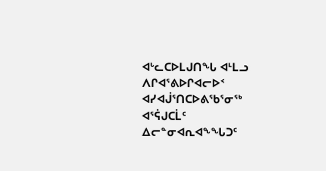ᐊᒡᓚᑕᐅᒪᒍᑎᖓ ᐊᒻᒪᓗ ᐱᒋᐊᕐᕕᐅᒋᐊᓕᐅᑉ ᐊᓯᐊᒎᕐᑎᑕᐅᕕᖃᕐᓂᖅ
ᐊᕐᕌᒍᑕᒫᑦ ᐃᓕᓐᓂᐊᕆᐊᖕᖓᑐᑦ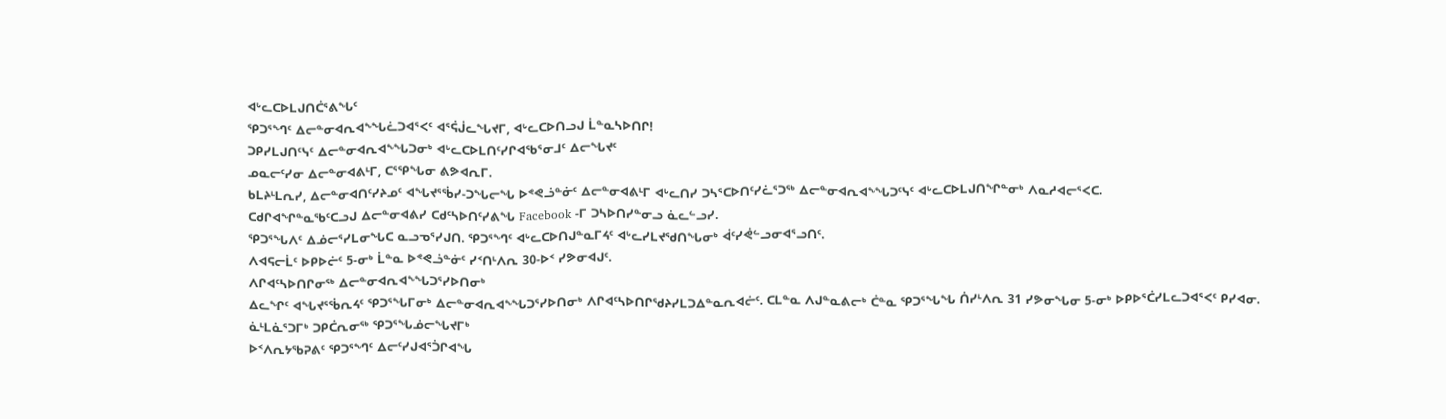ᐊᒡᓚᑕᐅᒪᒍᑎᑖᕐᕕᖓᑦ
ᕿᑐᕐᙰᑦ ᐃᓕᓐᓂᐊᕆᐊᖕᖓᓛᑐᐊᕐᐸᑦ ᐊᕐᕌᒎᓚᖓᔪᒥ, ᐊᒡᓚᑕᐅᑎᓗᒍ ᒫᓐᓇᓴᐅᑎᒋ!
ᑐᑭᓯᒪᒍᑎᑦᓭᑦ ᐃᓕᓐᓂᐊᕆᐊᖕᖓᑐᓂᒃ ᐊᒡᓚᑕᐅᒪᑎᑦᓯᒋᐊᖃᕐᓂᒧᑦ ᐃᓕᖓᔪᑦ
ᓄᓇᓕᑦᓯᓂ ᐃᓕᓐᓂᐊᕕᒻᒥ, ᑕᕐᕿᖓᓂ ᕕᕗᐊᕆᒥ.
ᑲᒪᔨᒻᒪᕆᓯ, ᐃᓕᓐᓂᐊᑎᑦᓯᔨᓄᑦ ᐊᖓᔪᕐᖄᓯ-ᑐᖓᓕᖓ ᐅᕝᕙᓘᓐᓃᑦ ᐃᓕᓐᓂᐊᕕᒻᒥ ᐊᒡᓚᑎᓯ ᑐᓴᕐᑕᐅᑎᑦᓯᓛᕐᑐᖅ ᐃᓕᓐᓂᐊᕆᐊᖕᖓᑐᑦᓭᑦ ᐊᒡᓚᑕᐅᒪᒍᑎᖏᓐᓂᒃ ᐱᓇᓱᐊᓕᕐᐸᑕ.
ᑕᑯᒋᐊᖏᓐᓇᖃᑦᑕᓗᒍ ᐃᓕᓐᓂᐊᕕᓯ ᑕᑯᑦᓴᐅᑎᑦᓯᕕᖓ Facebook -ᒥ ᑐᓴᐅᑎᓯᓐᓂᓗ ᓈᓚᓪᓗᓯ.
ᕿᑐᕐᖓᐱᑦ ᐃᓅᓕᕐᓯᒪᓂᖓᑕ ᓇᓗᓀᕐᓯᒍᑎ. ᕿᑐᕐᙰᑦ ᐊᒡᓚᑕᐅᑎᒍᓐᓇᒥᔦᑦ ᐊᒡᓚᓯᒪᔪᖁᑎᖓᓂᒃ ᐋᑦᓯᕚᓪᓗᓂᐊᕐᓗᑎᑦ.
ᐱᐊᕋᓕᒫᑦ ᐅᑭᐅᓖᑦ 5-ᓂᒃ ᒫᓐᓇ ᐅᕝᕙᓘᓐᓃᑦ ᓯᑉᑎᒻᐱᕆ 30-ᐅᑉ ᓯᕗᓂᐊᒍᑦ.
ᐱᒋᐊᑦᓴᐅᑎᒋᓂᖅ ᐃᓕᓐᓂᐊᕆᐊᖕᖓᑐᕐᓯᐅᑎᓂᒃ
ᐃᓚᖏᑦ ᐊᖓᔪᕐᖄᕆᔦᑦ ᕿᑐᕐᖓᒥᓂᒃ ᐃᓕᓐᓂᐊᕆᐊᖕᖓᑐᕐᓯᐅᑎᓂᒃ ᐱᒋᐊᑦᓴᐅᑎᒋᖁᔨᓯᒪᑐᐃᓐᓇᕆᐊᓖᑦ. ᑕᒪᓐᓇ ᐱᒍᓐᓇᕕᓕᒃ ᑖᓐᓇ ᕿᑐᕐᖓᖓ ᑏᓯᒻᐱᕆ 31 ᓯᕗᓂᖓᓂ 5-ᓂᒃ ᐅᑭᐅᕐᑖᓯᒪᓚᑐᐊᕐᐸᑦ ᑭᓯᐊᓂ.
ᓈᒻᒪᓈᕐᑐᒥᒃ ᑐᑭᑖᕆᓂᖅ ᕿᑐᕐᖓᓅᓕᖓᔪᒥᒃ
ᐅᑉᐱᕆᔭᖃᕈᕕᑦ ᕿᑐᕐᙰᑦ ᐃᓕᑦᓯᒍᐊᕐᑑᒋᐊᖓ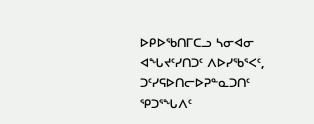ᐅᑭᐅᖃᑎᒥᑕᓗ ᓴᓂᐊᓂ ᐊᖓᔪᑦᓯᑎᑐᑦ ᐱᐅᓯᖃᕐᐸᑦ, ᑐᑦᓯᕋᐅᑎᓕᐅᕈᓐᓇᑐᑎᑦ ᕿᑐᕐᖓᐱᑦ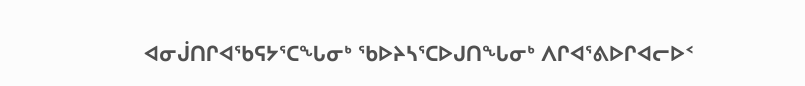ᐊᓂᒎᑎᒋᐊᖃᕋᔭᕐᑕᖓᓂᒃ ᖃᐅᔨᓴᕐᑕᐅᒍᑎᖓᓂᒃ ᐱᒋᐊᕐᕕᐅᒋᐊᓕᐅᑉ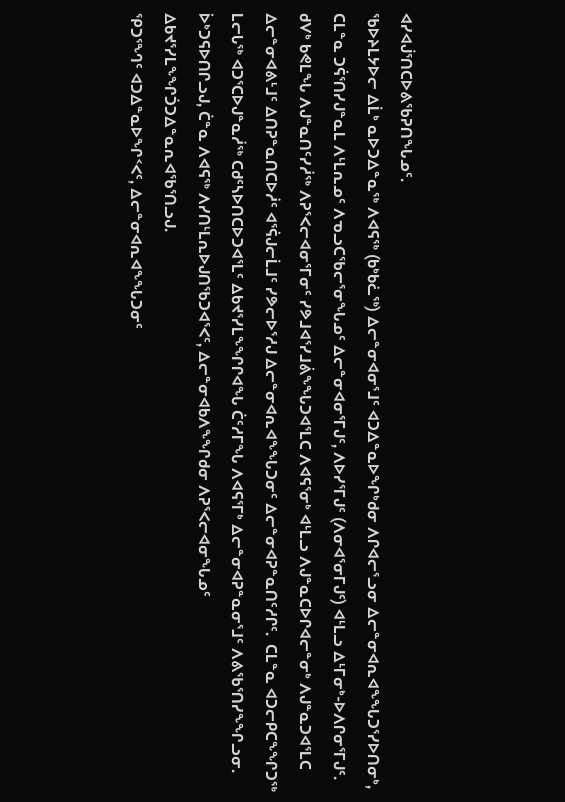ᐊᓯᐊᒎᕐᑎᑕᐅᕕᖃᕈᑎᖓᓄᑦ.
ᖃᐅᔨᒪᔭᐅᓕ ᐃᒫᒃ ᓇᐅᑐᐃᓐᓇᖅ ᐱᐊᕋᖅ (ᑲᒃᑲᓛᖅ) ᐃᓕᓐᓂᐊᓂᕐᒧᑦ ᐊᑐᐃᓐᓇᐅᖏᒃᑯᓂ ᐱᒋᐊᓕᕐᓗᓂ ᐃᓕᓐᓂᐊᕆᐊᖕᖓᑐᕐᓯᐅᑎᓂᒃ, ᑕᒪᓐᓇ ᑐᕌᕐᑎᓯᒍᓐᓇᒪ ᐱᒻᒪᕆᓄᑦ ᐱᓀᓗᑕᖃᓕᕐᓂᖓᓄᑦ ᐃᓕᓐᓂᐊᓂᕐᒥᒍᑦ, ᐱᐅᓯᕐᒥᒍᑦ (ᐱᓂᐊᕐᓂᒥᒍᑦ) ᐊᒻᒪᓗ ᐃᒻᒥᓂᒃ-ᐅᐱᒋᓂᕐᒥᒍᑦ.
ᑯᐯᒃ ᑲᕙᒪᖓ ᐱᒍᓐᓇᑎᑦᓯᓲᖅ ᐱᕈᕐᐸᓕᐊᓂᕐᒥᓂᑦ ᓯᕗᒧᐊᕐᓯᒧᕖᖕᖓᑐᐊᕐᒪᑕ ᐱᐊᕋᕐᓂᒃ ᐊᒻᒪᓗ ᐱᒍᓐᓇᑕᐅᒋᐊᓕᓐᓂᒃ ᐱᒍᓐᓇᑐᐊᕐᒪᑕ ᐃᓕᓐᓂᐊᕕᒻᒧᑦ ᐃᑎᕈᓐᓇᑎᑕᐅᓲᑦ ᐊᕐᕌᒍᓕᒫᒧᑦ ᓯᕗᓕᐅᕐᓱᒍ ᐃᓕᓐᓂᐊᕆᐊᖕᖓᑐᓂᑦ ᐃᓕᓐᓂᐊᕈᓐᓇᑎᑦᓱᒋᑦ.  ᑕᒪᓐᓇ ᐊᑐᓕᑭᑕᖕᖏᑐᖅ ᒪᓕᒐᖅ ᐊᑐᕐᑕᐅᒍᓐᓇᓲᖅ ᑕᑯᑦᓴᐅᑎᑕᐅᑐᐊᕐᒪᑦ ᐃᑲᔪᕐᓯᒪᖕᖏᒋᐊᖓ ᑖᑦᓱᒥᖓ ᐱᐊᕋᕐᒥᒃ ᐃᓕᓐᓂᐊᕈᓐᓇᓂᕐᒧᑦ ᐱᕕᖃᕐᑎᓯᖕᖏᓗᓂ. ᐆᒃᑐᕋᐅᑎᒋᓗᒍ, ᑖᓐᓇ ᐱᐊᕋᖅ ᐱᓯᑎᒻᒪᕆᐅᒍᑎᖃᑐᐊᕐᐸᑦ, ᐃᓕᓐᓂᐊᑲᐱᖕᖏᑯᓂ ᐱᕈᕐᐸᓕᐊᓂᖓᓄᑦ ᐃᑲᔪᕐᓯᒪᖕᖏᑑᑐᐃᓐᓇᕆᐊᖃᕐᑎᓗᒍ.
ᕿᑐᕐᙰᑦ ᐊᑐᐃᓐᓇᐅᖏᑉᐸᑦ, ᐃᓕᓐᓂᐊᕆᐊᖕᖓᑐᓂᑦ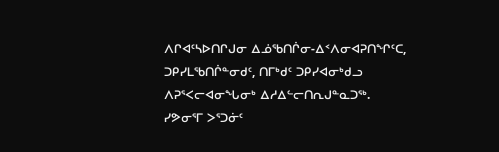ᐱᒋᐊᑦᓴᐅᑎᒋᒍᓂ ᐃᓅᖃᑎᒌᓂ-ᐃᑉᐱᓂᐊᕈᑎᖏᑦᑕ, ᑐᑭᓯᒪᖃᑎᒌᓐᓂᑯᑦ, ᑎᒥᒃᑯᑦ ᑐᑭᓯᐊᓂᒃᑯᓗ ᐱᕈᕐᐸᓕᐊᓂᖓᓂᒃ ᐃᓱᐃᓪᓕᑎᕆᒍᓐᓇᑐᖅ. ᓯᕗᓂᕐᒥ ᐳᕐᑐᓃᑦ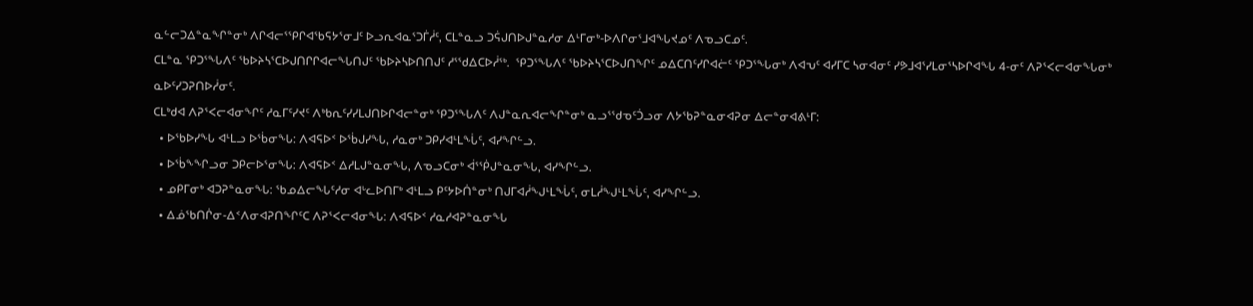ᓇᓪᓕᑐᐃᓐᓇᖏᓐᓂᒃ ᐱᒋᐊᓕᕐᕿᒋᐊᖃᕋᔭᕐᓂᒧᑦ ᐅᓗᕆᐊᓇᕐᑐᒦᓲᑦ, ᑕᒪᓐᓇᓗ ᑐᕌᒍᑎᐅᒍᓐᓇᓱᓂ ᐃᒻᒥᓂᒃ-ᐅᐱᒋᓂᕐᒧᐊᖓᔪᓄᑦ ᐱᓀᓗᑕᓄᑦ.
ᑕᒪᓐᓇ ᕿᑐᕐᖓᐱᑦ ᖃᐅᔨᓴᕐᑕᐅᒍᑎᒋᒋᐊᓕᖓᑎᒍᑦ ᖃᐅᔨᓴᐅᑎᑎᒍᑦ ᓱᕐᖁᐃᑕᐅᓲᖅ.  ᕿᑐᕐᖓᐱᑦ ᖃᐅᔨᓴᕐᑕᐅᒍᑎᖏᑦ ᓄᐃᑕᑎᑦᓯᒋᐊᓖᑦ ᕿᑐᕐᖓᓂᒃ ᐱᐊᕃᑦ ᐊᓯᒥᑕ ᓴᓂᐊᓂᑦ ᓯᕗᒧᐊᕐᓯᒪᓂᕐᓴᐅᒋᐊᖓ 4-ᓂᑦ ᐱᕈᕐᐸᓕᐊᓂᖓᓂᒃ ᓇᐅᑦᓯᑐᕈᑎᐅᓲᓂᑦ.
ᑕᒪᒃᑯᐊ ᐱᕈᕐᐸᓕᐊᓂᖏᑦ ᓱᓇᒥᑦᓯᔪᑦ ᐱᒃᑲᕆᑦᓯᓯᒪᒍᑎᐅᒋᐊᓕᓐᓂᒃ ᕿᑐᕐᖓᐱᑦ ᐱᒍᓐᓇᕆᐊᓕᖏᓐᓂᒃ ᓇᓗᕐᖁᓀᑦᑑᓗᓂ ᐱᔭᖃᕈᓐᓇᓂᐊᕈᓂ ᐃᓕᓐᓂᐊᕕᒻᒥ:
  • ᐅᖃᐅᓯᖓ ᐊᒻᒪᓗ ᐅᖄᓂᖓ: ᐱᐊᕋᐅᑉ ᐅᖄᒍᓯᖓ, ᓱᓇᓂᒃ ᑐᑭᓯᐊᒻᒪᖔᑦ, ᐊᓯᖏᓪᓗ.
  • ᐅᖄᖕᖏᓗᓂ ᑐᑭᓕᐅᕐᓂᖓ: ᐱᐊᕋᐅᑉ ᐃᓱᒪᒍᓐᓇᓂᖓ, ᐱᓀᓗᑕᓂᒃ ᐋᕐᖀᒍᓐᓇᓂᖓ, ᐊᓯᖏᓪᓗ.
  • ᓄᑭᒥᓂᒃ ᐊᑐᕈᓐᓇᓂᖓ: ᖃᓄᐃᓕᖓᑦᓱᓂ ᐊᒡᓚᐅᑎᒥᒃ ᐊᒻᒪᓗ ᑭᑦᔭᐅᑏᓐᓂᒃ ᑎᒍᒥᐊᓲᖑᒻᒪᖔᑦ, ᓂᒪᓲᖑᒻᒪᖔᑦ, ᐊᓯᖏᓪᓗ.
  • ᐃᓅᖃᑎᒌᓂ-ᐃᑉᐱᓂᐊᕈᑎᖏᑦᑕ ᐱᕈᕐᐸᓕᐊᓂᖓ: ᐱᐊᕋᐅᑉ ᓱᓇᓱᐊᕈᓐᓇᓂᖓ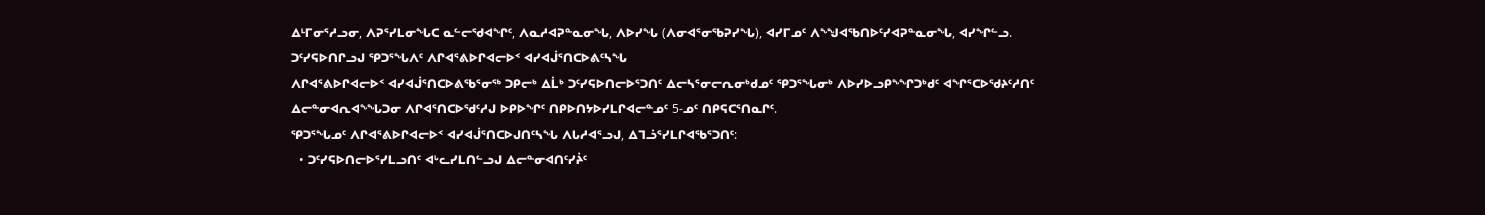ᐃᒻᒥᓂᕐᓱᓗᓂ, ᐱᕈᕐᓯᒪᓂᖓᑕ ᓇᓪᓕᖁᐊᖏᑦ, ᐱᓇᓱᐊᕈᓐᓇᓂᖓ, ᐱᐅᓯᖓ (ᐱᓂᐊᕐᓂᖃᕈᓯᖓ), ᐊᓯᒥᓄᑦ ᐱᖕᖑᐊᖃᑎᐅᑦᓯᐊᕈᓐᓇᓂᖓ, ᐊᓯᖏᓪᓗ.
ᑐᑦᓯᕋᐅᑎᒋᓗᒍ ᕿᑐᕐᖓᐱᑦ ᐱᒋᐊᕐᕕᐅᒋᐊᓕᐅᑉ ᐊᓯᐊᒎᕐᑎᑕᐅᕕᑦᓴᖓ
ᐱᒋᐊᕐᕕᐅᒋᐊᓕᐅᑉ ᐊᓯᐊᒎᕐᑎᑕᐅᕕᖃᕐᓂᖅ ᑐᑭᓕᒃ ᐃᒫᒃ ᑐᑦᓯᕋᐅᑎᓕᐅᕐᑐᑎᑦ ᐃᓕᓴᕐᓂᓕᕆᓂᒃᑯᓄᑦ ᕿᑐᕐᖓᓂᒃ ᐱᐅᓯᐅᓗᑭᖕᖏᑐᒃᑯᑦ ᐊᖏᕐᑕᐅᖁᔨᑦᓱᑎᑦ ᐃᓕᓐᓂᐊᕆᐊᖕᖓᑐᓂ ᐱᒋᐊᕐᑎᑕᐅᖁᑦᓱᒍ ᐅᑭᐅᖏᑦ ᑎᑭᐅᑎᔭᐅᓯᒪᒋᐊᓕᓐᓄᑦ 5-ᓄᑦ ᑎᑭᕋᑕᕐᑎᓇᒋᑦ.
ᕿᑐᕐᖓᓄᑦ ᐱᒋᐊᕐᕕᐅᒋᐊᓕᐅᑉ ᐊᓯᐊᒎᕐᑎᑕᐅᒍᑎᑦᓴᖓ ᐱᒐᓱᐊᕐᓗᒍ, ᐃᒣᓘᕐᓯᒪᒋᐊᖃᕐᑐᑎᑦ:
  • ᑐᑦᓯᕋᐅᑎᓕᐅᕐᓯᒪᓗᑎᑦ ᐊᒡᓚᓯᒪᑎᓪᓗᒍ ᐃᓕᓐᓂᐊᑎᑦᓯᔩᑦ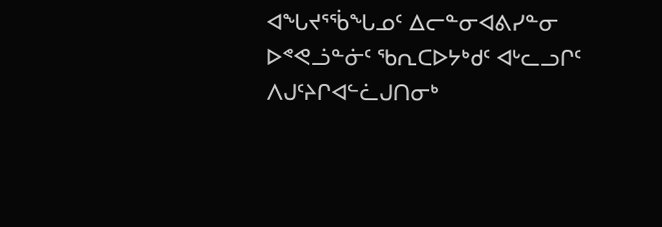ᐊᖓᔪᕐᖄᖓᓄᑦ ᐃᓕᓐᓂᐊᕕᓯᓐᓂ ᐅᕝᕙᓘᓐᓃᑦ ᖃᕆᑕᐅᔭᒃᑯᑦ ᐊᒡᓚᓗᒋᑦ ᐱᒍᑦᔨᒋᐊᓪᓛᒍᑎᓂᒃ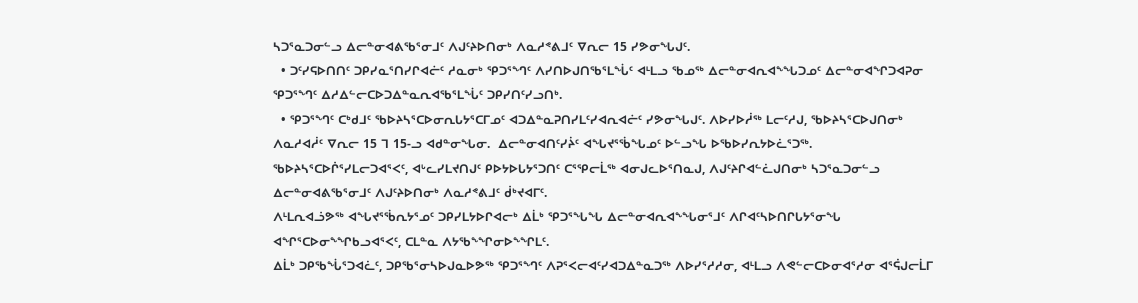ᓴᑐᕐᓇᑐᓂᓪᓗ ᐃᓕᓐᓂᐊᕕᖃᕐᓂᒧᑦ ᐱᒍᑦᔨᐅᑎᓂᒃ ᐱᓇᓱᕝᕕᒧᑦ ᐁᕆᓕ 15 ᓯᕗᓂᖓᒍᑦ.
  • ᑐᑦᓯᕋᐅᑎᑎᑦ ᑐᑭᓯᓇᕐᑎᓯᒋᐊᓖᑦ ᓱᓇᓂᒃ ᕿᑐᕐᙰᑦ ᐱᓯᑎᐅᒍᑎᖃᕐᒪᖔᑦ ᐊᒻᒪᓗ ᖃᓄᖅ ᐃᓕᓐᓂᐊᕆᐊᖕᖓᑐᓄᑦ ᐃᓕᓐᓂᐊᖏᑐᐊᕈᓂ ᕿᑐᕐᙰᑦ ᐃᓱᐃᓪᓕᑕᐅᑐᐃᓐᓇᕆᐊᖃᕐᒪᖔᑦ ᑐᑭᓯᑎᑦᓯᓗᑎᒃ.
  • ᕿᑐᕐᙰᑦ ᑕᒃᑯᒧᑦ ᖃᐅᔨᓴᕐᑕᐅᓂᕆᒐᔭᕐᑕᒥᓄᑦ ᐊᑐᐃᓐᓇᕈᑎᓯᒪᑦᓯᐊᕆᐊᓖᑦ ᓯᕗᓂᖓᒍᑦ. ᐱᐅᓯᐅᓲᖅ ᒪᓕᑦᓱᒍ, ᖃᐅᔨᓴᕐᑕᐅᒍᑎᓂᒃ ᐱᓇᓱᐊᓲᑦ ᐁᕆᓕ 15 ᒣ 15-ᓗ ᐊᑯᓐᓂᖓᓂ.  ᐃᓕᓐᓂᐊᑎᑦᓯᔩᑦ ᐊᖓᔪᕐᖄᖓᓄᑦ ᐅᓪᓗᖓ ᐅᖃᐅᓯᕆᔭᐅᓛᕐᑐᖅ.
ᖃᐅᔨᓴᕐᑕᐅᒌᕐᓯᒪᓕᑐᐊᕐᐸᑦ, ᐊᒡᓚᓯᒪᔪᑎᒍᑦ ᑭᐅᔭᐅᒐᔭᕐᑐᑎᑦ ᑕᕐᕿᓕᒫᖅ ᐊᓂᒍᓚᐅᕐᑎᓇᒍ, ᐱᒍᑦᔨᒋᐊᓪᓛᒍᑎᓂᒃ ᓴᑐᕐᓇᑐᓂᓪᓗ ᐃᓕᓐᓂᐊᕕᖃᕐᓂᒧᑦ ᐱᒍᑦᔨᐅᑎᓂᒃ ᐱᓇᓱᕝᕕᒧᑦ ᑰᒃᔪᐊᒥᑦ.
ᐱᒻᒪᕆᐊᓘᕗᖅ ᐊᖓᔪᕐᖄᕆᔭᕐᓄᑦ ᑐᑭᓯᒪᔭᐅᒋᐊᓕᒃ ᐃᒫᒃ ᕿᑐᕐᖓᖓ ᐃᓕᓐᓂᐊᕆᐊᖕᖓᓂᕐᒧᑦ ᐱᒋᐊᑦᓴᐅᑎᒋᒐᔭᕐᓂᖓ ᐊᖏᕐᑕᐅᓂᖕᖏᑲᓗᐊᕐᐸᑦ, ᑕᒪᓐᓇ ᐱᔭᖃᖕᖏᓂᐅᖕᖏᒪᑦ.
ᐃᒫᒃ ᑐᑭᖃᖔᕐᑐᐊᓛᑦ, ᑐᑭᖃᕐᓂᓴᐅᒍᓇᐅᕗᖅ ᕿᑐᕐᙰᑦ ᐱᕈᕐᐸᓕᐊᑦᓯᐊᑐᐃᓐᓇᑐᖅ ᐱᐅᓯᕐᓱᓱᓂ, ᐊᒻᒪᓗ ᐱᕙᓪᓕᑕᐅᓂᐊᕐᓱᓂ ᐊᕐᕌᒍᓕᒫᒥ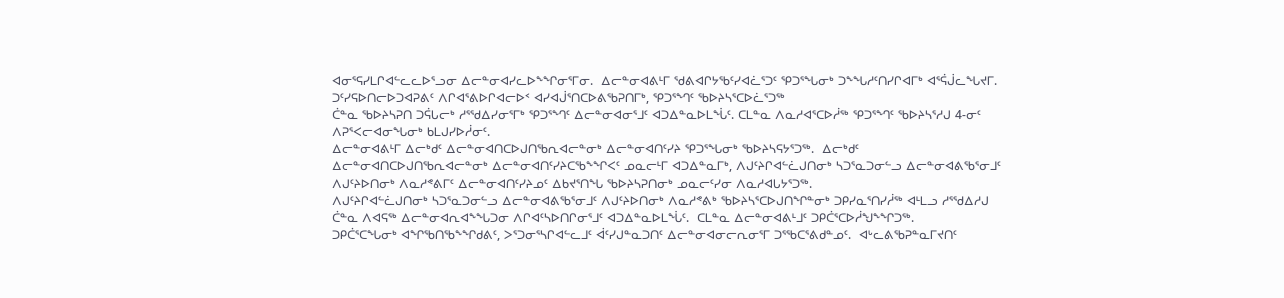ᐊᓂᕐᕋᓯᒪᒋᐊᓪᓚᓚᐅᕐᓗᓂ ᐃᓕᓐᓂᐊᓯᓚᐅᖕᖏᓂᕐᒥᓂ.  ᐃᓕᓐᓂᐊᕕᒻᒥ ᖁᕕᐊᒋᔭᖃᑦᓯᐊᓛᕐᑐᑦ ᕿᑐᕐᖓᓂᒃ ᑐᖕᖓᓱᑦᑎᓯᒋᐊᒥᒃ ᐊᕐᕌᒎᓚᖓᔪᒥ.
ᑐᑦᓯᕋᐅᑎᓕᐅᑐᐊᕈᕕᑦ ᐱᒋᐊᕐᕕᐅᒋᐊᓕᐅᑉ ᐊᓯᐊᒎᕐᑎᑕᐅᕕᖃᕈᑎᒥᒃ, ᕿᑐᕐᙰᑦ ᖃᐅᔨᓴᕐᑕᐅᓛᕐᑐᖅ
ᑖᓐᓇ ᖃᐅᔨᓴᕈᑎ ᑐᕌᒐᓕᒃ ᓱᕐᖁᐃᓯᓂᕐᒥᒃ ᕿᑐᕐᙰᑦ ᐃᓕᓐᓂᐊᓂᕐᒧᑦ ᐊᑐᐃᓐᓇᐅᒪᖔᑦ. ᑕᒪᓐᓇ ᐱᓇᓱᐊᕐᑕᐅᓲᖅ ᕿᑐᕐᙰᑦ ᖃᐅᔨᓴᕐᓱᒍ 4-ᓂᑦ ᐱᕈᕐᐸᓕᐊᓂᖓᓂᒃ ᑲᒪᒍᓯᐅᓲᓂᑦ.
ᐃᓕᓐᓂᐊᕕᒻᒥ ᐃᓕᒃᑯᑦ ᐃᓕᓐᓂᐊᑎᑕᐅᒍᑎᖃᕆᐊᓕᓐᓂᒃ ᐃᓕᓐᓂᐊᑎᑦᓯᔨ ᕿᑐᕐᖓᓂᒃ ᖃᐅᔨᓴᕋᔭᕐᑐᖅ.  ᐃᓕᒃᑯᑦ ᐃᓕᓐᓂᐊᑎᑕᐅᒍᑎᖃᕆᐊᓕᓐᓂᒃ ᐃᓕᓐᓂᐊᑎᑦᓯᔨᑕᖃᖕᖏᐸᑦ ᓄᓇᓕᒻᒥ ᐊᑐᐃᓐᓇᒥᒃ, ᐱᒍᑦᔨᒋᐊᓪᓛᒍᑎᓂᒃ ᓴᑐᕐᓇᑐᓂᓪᓗ ᐃᓕᓐᓂᐊᕕᖃᕐᓂᒧᑦ ᐱᒍᑦᔨᐅᑎᓂᒃ ᐱᓇᓱᕝᕕᒥᑦ ᐃᓕᓐᓂᐊᑎᑦᓯᔨᓄᑦ ᐃᑲᔪᕐᑎᖓ ᖃᐅᔨᓴᕈᑎᓂᒃ ᓄᓇᓕᑦᓯᓂ ᐱᓇᓱᐊᒐᔭᕐᑐᖅ.
ᐱᒍᑦᔨᒋᐊᓪᓛᒍᑎᓂᒃ ᓴᑐᕐᓇᑐᓂᓪᓗ ᐃᓕᓐᓂᐊᕕᖃᕐᓂᒧᑦ ᐱᒍᑦᔨᐅᑎᓂᒃ ᐱᓇᓱᕝᕕᒃ ᖃᐅᔨᓴᕐᑕᐅᒍᑎᖏᓐᓂᒃ ᑐᑭᓯᓇᕐᑎᓯᓲᖅ ᐊᒻᒪᓗ ᓱᕐᖁᐃᓱᒍ ᑖᓐᓇ ᐱᐊᕋᖅ ᐃᓕᓐᓂᐊᕆᐊᖕᖓᑐᓂ ᐱᒋᐊᑦᓴᐅᑎᒋᓂᕐᒧᑦ ᐊᑐᐃᓐᓇᐅᒪᖔᑦ.  ᑕᒪᓐᓇ ᐃᓕᓐᓂᐊᕕᒻᒧᑦ ᑐᑭᑖᕐᑕᐅᓲᖑᖕᖏᑐᖅ.
ᑐᑭᑖᕐᑕᖓᓂᒃ ᐊᖏᖃᑎᖃᖕᖏᑯᕕᑦ, ᐳᕐᑐᓂᕐᓴᒋᐊᓪᓚᒧᑦ ᐋᑦᓯᒍᓐᓇᑐᑎᑦ ᐃᓕᓐᓂᐊᓂᓕᕆᓂᕐᒥ ᑐᕐᖃᑕᕐᕕᑯᓐᓄᑦ.  ᐊᒡᓚᕕᖃᕈᓐᓇᒥᔪᑎᑦ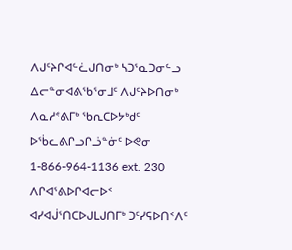ᐱᒍᑦᔨᒋᐊᓪᓛᒍᑎᓂᒃ ᓴᑐᕐᓇᑐᓂᓪᓗ ᐃᓕᓐᓂᐊᕕᖃᕐᓂᒧᑦ ᐱᒍᑦᔨᐅᑎᓂᒃ ᐱᓇᓱᕝᕕᒥᒃ ᖃᕆᑕᐅᔭᒃᑯᑦ ᐅᖄᓚᕕᒋᓗᒋᓘᓐᓃᑦ ᐅᕙᓂ 1-866-964-1136 ext. 230 ᐱᒋᐊᕐᕕᐅᒋᐊᓕᐅᑉ ᐊᓯᐊᒎᕐᑎᑕᐅᒍᒪᒍᑎᒥᒃ ᑐᑦᓯᕋᐅᑎᑉᐱᑦ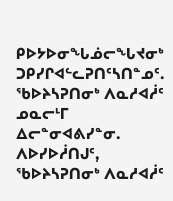ᑭᐅᔭᐅᓂᖓᓅᓕᖓᔪᓂᒃ ᑐᑭᓯᒋᐊᓪᓚᕈᑎᑦᓴᑎᓐᓄᑦ.
ᖃᐅᔨᓴᕈᑎᓂᒃ ᐱᓇᓱᐊᓲᑦ ᓄᓇᓕᒻᒥ ᐃᓕᓐᓂᐊᕕᓯᓐᓂ.
ᐱᐅᓯᐅᓲᑎᒍᑦ, ᖃᐅᔨᓴᕈᑎᓂᒃ ᐱᓇᓱᐊᓲᑦ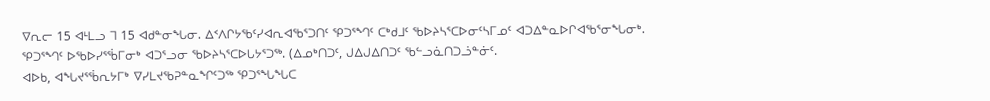ᐁᕆᓕ 15 ᐊᒻᒪᓗ ᒣ 15 ᐊᑯᓐᓂᖓᓂ. ᐃᑉᐱᒋᔭᖃᑦᓯᐊᕆᐊᖃᕐᑐᑎᑦ ᕿᑐᕐᙰᑦ ᑕᒃᑯᒧᑦ ᖃᐅᔨᓴᕐᑕᐅᓂᑦᓴᒥᓄᑦ ᐊᑐᐃᓐᓇᐅᒋᐊᖃᕐᓂᖓᓂᒃ.
ᕿᑐᕐᙰᑦ ᐅᖃᐅᓯᕐᖄᒥᓂᒃ ᐊᑐᕐᓗᓂ ᖃᐅᔨᓴᕐᑕᐅᒐᔭᕐᑐᖅ. (ᐃᓄᒃᑎᑐᑦ, ᒍᐃᒍᐃᑎᑐᑦ ᖃᓪᓗᓈᑎᑐᓘᓐᓃᑦ.
ᐊᐅᑲ, ᐊᖓᔪᕐᖄᕆᔭᒥᒃ ᐁᓯᒪᔪᖃᕈᓐᓇᖏᑦᑐᖅ ᕿᑐᕐᖓᖓᑕ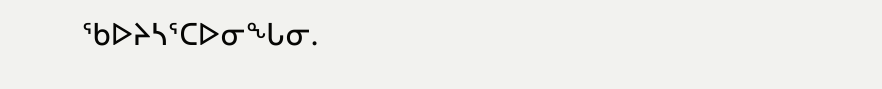ᖃᐅᔨᓴᕐᑕᐅᓂᖓᓂ.